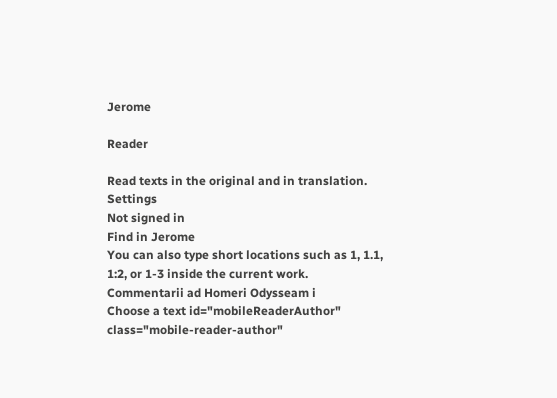Jerome

Reader

Read texts in the original and in translation.
Settings
Not signed in
Find in Jerome
You can also type short locations such as 1, 1.1, 1:2, or 1-3 inside the current work.
Commentarii ad Homeri Odysseam i
Choose a text id="mobileReaderAuthor" class="mobile-reader-author"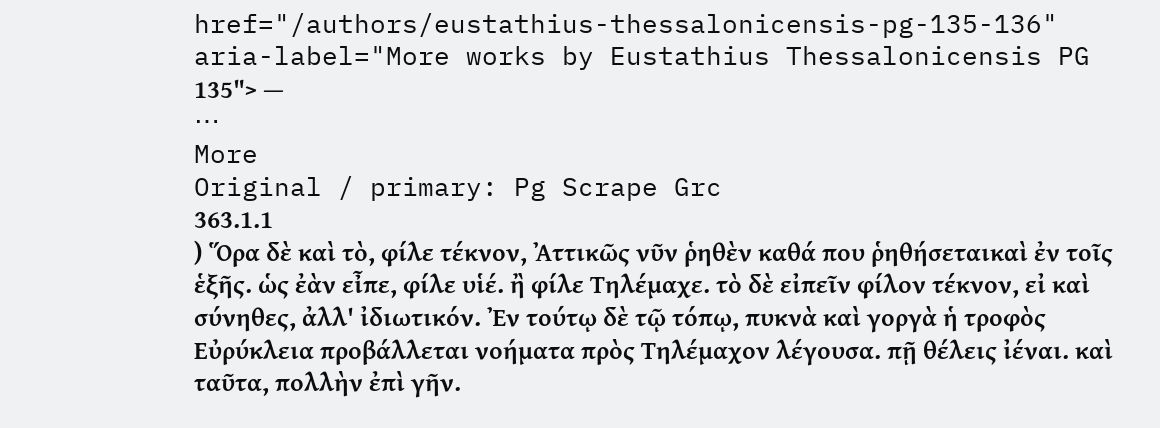href="/authors/eustathius-thessalonicensis-pg-135-136" aria-label="More works by Eustathius Thessalonicensis PG 135"> —
⋯
More
Original / primary: Pg Scrape Grc
363.1.1
) Ὅρα δὲ καὶ τὸ, φίλε τέκνον, Ἀττικῶς νῦν ῥηθὲν καθά που ῥηθήσεταικαὶ ἐν τοῖς ἑξῆς. ὡς ἐὰν εἶπε, φίλε υἱέ. ἢ φίλε Τηλέμαχε. τὸ δὲ εἰπεῖν φίλον τέκνον, εἰ καὶ σύνηθες, ἀλλ' ἰδιωτικόν. Ἐν τούτῳ δὲ τῷ τόπῳ, πυκνὰ καὶ γοργὰ ἡ τροφὸς Εὐρύκλεια προβάλλεται νοήματα πρὸς Τηλέμαχον λέγουσα. πῇ θέλεις ἰέναι. καὶ ταῦτα, πολλὴν ἐπὶ γῆν.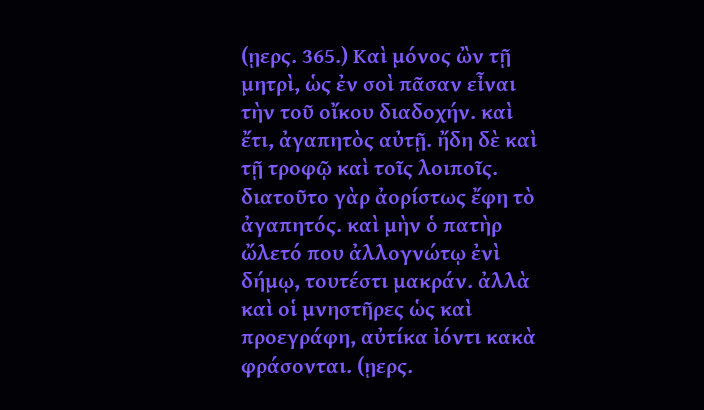(ῃερς. 365.) Καὶ μόνος ὢν τῇ μητρὶ, ὡς ἐν σοὶ πᾶσαν εἶναι τὴν τοῦ οἴκου διαδοχήν. καὶ ἔτι, ἀγαπητὸς αὐτῇ. ἤδη δὲ καὶ τῇ τροφῷ καὶ τοῖς λοιποῖς. διατοῦτο γὰρ ἀορίστως ἔφη τὸ ἀγαπητός. καὶ μὴν ὁ πατὴρ ὤλετό που ἀλλογνώτῳ ἐνὶ δήμῳ, τουτέστι μακράν. ἀλλὰ καὶ οἱ μνηστῆρες ὡς καὶ προεγράφη, αὐτίκα ἰόντι κακὰ φράσονται. (ῃερς.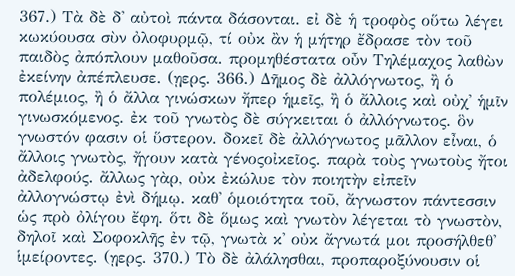367.) Τὰ δὲ δ' αὐτοὶ πάντα δάσονται. εἰ δὲ ἡ τροφὸς οὕτω λέγει κωκύουσα σὺν ὀλοφυρμῷ, τί οὐκ ἂν ἡ μήτηρ ἔδρασε τὸν τοῦ παιδὸς ἀπόπλουν μαθοῦσα. προμηθέστατα οὖν Τηλέμαχος λαθὼν ἐκείνην ἀπέπλευσε. (ῃερς. 366.) Δῆμος δὲ ἀλλόγνωτος, ἢ ὁ πολέμιος, ἢ ὁ ἄλλα γινώσκων ἤπερ ἡμεῖς, ἢ ὁ ἄλλοις καὶ οὐχ' ἡμῖν γινωσκόμενος. ἐκ τοῦ γνωτὸς δὲ σύγκειται ὁ ἀλλόγνωτος. ὃν γνωστόν φασιν οἱ ὕστερον. δοκεῖ δὲ ἀλλόγνωτος μᾶλλον εἶναι, ὁ ἄλλοις γνωτὸς, ἤγουν κατὰ γένοςοἰκεῖος. παρὰ τοὺς γνωτοὺς ἤτοι ἀδελφούς. ἄλλως γὰρ, οὐκ ἐκώλυε τὸν ποιητὴν εἰπεῖν ἀλλογνώστῳ ἐνὶ δήμῳ. καθ' ὁμοιότητα τοῦ, ἄγνωστον πάντεσσιν ὡς πρὸ ὀλίγου ἔφη. ὅτι δὲ ὅμως καὶ γνωτὸν λέγεται τὸ γνωστὸν, δηλοῖ καὶ Σοφοκλῆς ἐν τῷ, γνωτὰ κ' οὐκ ἄγνωτά μοι προσήλθεθ' ἱμείροντες. (ῃερς. 370.) Τὸ δὲ ἀλάλησθαι, προπαροξύνουσιν οἱ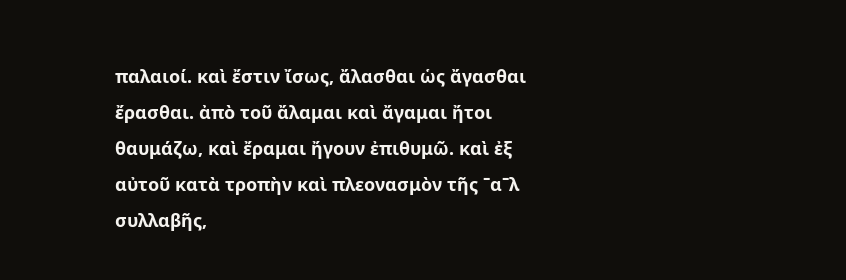παλαιοί. καὶ ἔστιν ἴσως, ἄλασθαι ὡς ἄγασθαι ἔρασθαι. ἀπὸ τοῦ ἄλαμαι καὶ ἄγαμαι ἤτοι θαυμάζω, καὶ ἔραμαι ἤγουν ἐπιθυμῶ. καὶ ἐξ αὐτοῦ κατὰ τροπὴν καὶ πλεονασμὸν τῆς ˉαˉλ συλλαβῆς,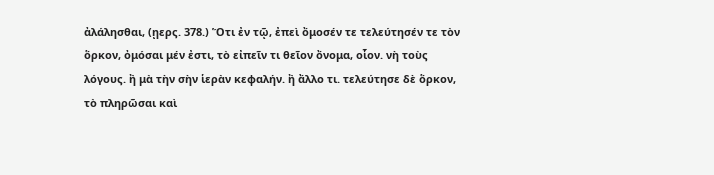ἀλάλησθαι, (ῃερς. 378.) Ὅτι ἐν τῷ, ἐπεὶ ὄμοσέν τε τελεύτησέν τε τὸν ὅρκον, ὀμόσαι μέν ἐστι, τὸ εἰπεῖν τι θεῖον ὄνομα, οἷον. νὴ τοὺς λόγους. ἢ μὰ τὴν σὴν ἱερὰν κεφαλήν. ἢ ἄλλο τι. τελεύτησε δὲ ὅρκον, τὸ πληρῶσαι καὶ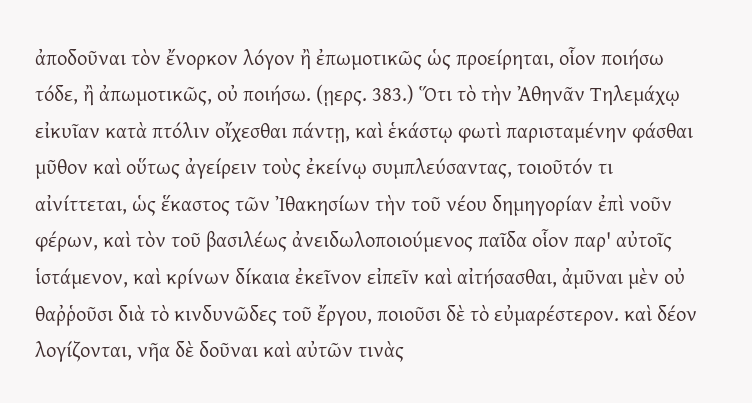ἀποδοῦναι τὸν ἔνορκον λόγον ἢ ἐπωμοτικῶς ὡς προείρηται, οἷον ποιήσω τόδε, ἢ ἀπωμοτικῶς, οὐ ποιήσω. (ῃερς. 383.) Ὅτι τὸ τὴν Ἀθηνᾶν Τηλεμάχῳ εἰκυῖαν κατὰ πτόλιν οἴχεσθαι πάντῃ, καὶ ἑκάστῳ φωτὶ παρισταμένην φάσθαι μῦθον καὶ οὕτως ἀγείρειν τοὺς ἐκείνῳ συμπλεύσαντας, τοιοῦτόν τι αἰνίττεται, ὡς ἕκαστος τῶν Ἰθακησίων τὴν τοῦ νέου δημηγορίαν ἐπὶ νοῦν φέρων, καὶ τὸν τοῦ βασιλέως ἀνειδωλοποιούμενος παῖδα οἷον παρ' αὐτοῖς ἱστάμενον, καὶ κρίνων δίκαια ἐκεῖνον εἰπεῖν καὶ αἰτήσασθαι, ἀμῦναι μὲν οὐ θαῤῥοῦσι διὰ τὸ κινδυνῶδες τοῦ ἔργου, ποιοῦσι δὲ τὸ εὐμαρέστερον. καὶ δέον λογίζονται, νῆα δὲ δοῦναι καὶ αὐτῶν τινὰς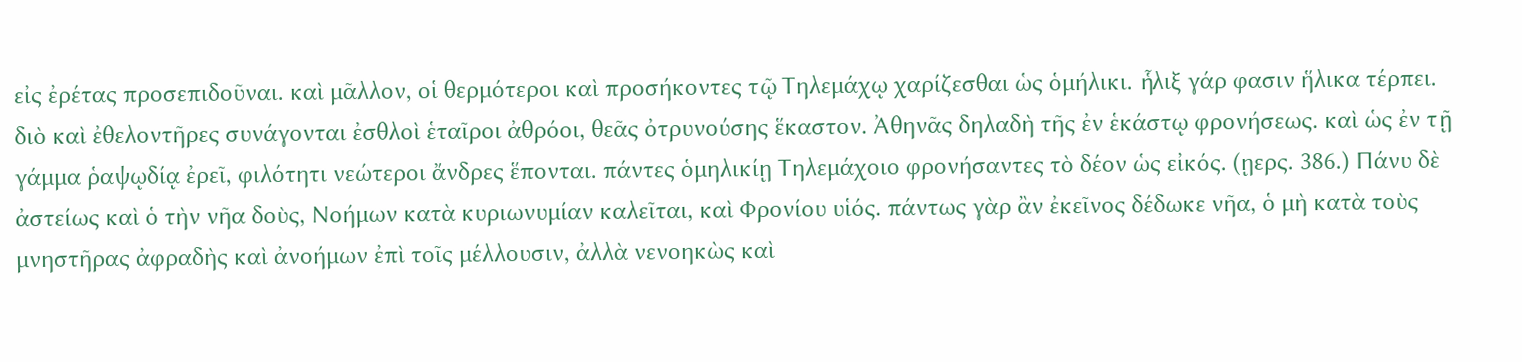εἰς ἐρέτας προσεπιδοῦναι. καὶ μᾶλλον, οἱ θερμότεροι καὶ προσήκοντες τῷ Τηλεμάχῳ χαρίζεσθαι ὡς ὁμήλικι. ἧλιξ γάρ φασιν ἥλικα τέρπει. διὸ καὶ ἐθελοντῆρες συνάγονται ἐσθλοὶ ἑταῖροι ἀθρόοι, θεᾶς ὀτρυνούσης ἕκαστον. Ἀθηνᾶς δηλαδὴ τῆς ἐν ἑκάστῳ φρονήσεως. καὶ ὡς ἐν τῇ γάμμα ῥαψῳδίᾳ ἐρεῖ, φιλότητι νεώτεροι ἄνδρες ἕπονται. πάντες ὁμηλικίῃ Τηλεμάχοιο φρονήσαντες τὸ δέον ὡς εἰκός. (ῃερς. 386.) Πάνυ δὲ ἀστείως καὶ ὁ τὴν νῆα δοὺς, Νοήμων κατὰ κυριωνυμίαν καλεῖται, καὶ Φρονίου υἱός. πάντως γὰρ ἂν ἐκεῖνος δέδωκε νῆα, ὁ μὴ κατὰ τοὺς μνηστῆρας ἀφραδὴς καὶ ἀνοήμων ἐπὶ τοῖς μέλλουσιν, ἀλλὰ νενοηκὼς καὶ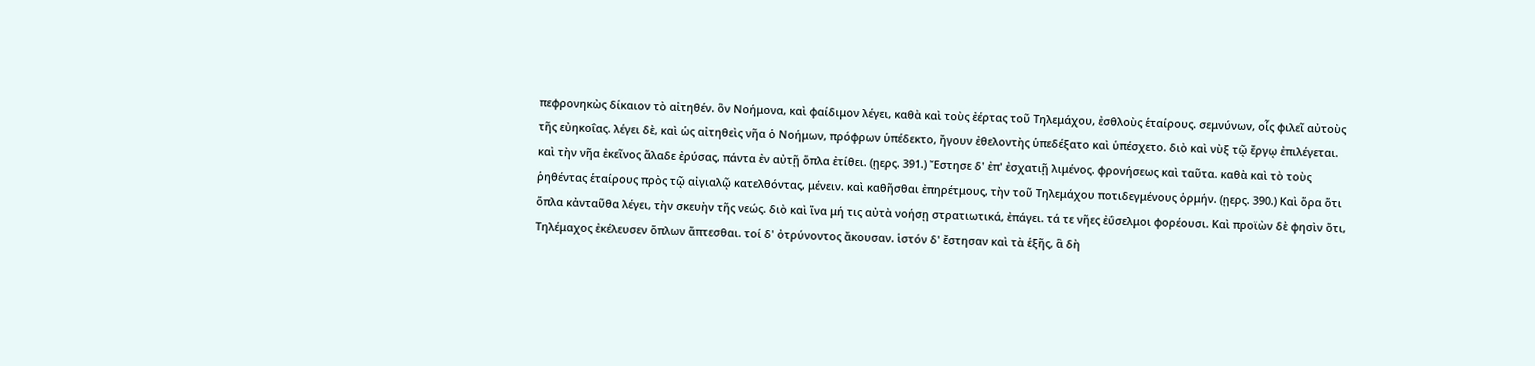πεφρονηκὼς δίκαιον τὸ αἰτηθέν. ὃν Νοήμονα, καὶ φαίδιμον λέγει, καθὰ καὶ τοὺς ἐέρτας τοῦ Τηλεμάχου, ἐσθλοὺς ἑταίρους. σεμνύνων, οἷς φιλεῖ αὐτοὺς τῆς εὐηκοΐας. λέγει δὲ, καὶ ὡς αἰτηθεὶς νῆα ὁ Νοήμων, πρόφρων ὑπέδεκτο, ἤγουν ἐθελοντὴς ὑπεδέξατο καὶ ὑπέσχετο. διὸ καὶ νὺξ τῷ ἔργῳ ἐπιλέγεται. καὶ τὴν νῆα ἐκεῖνος ἅλαδε ἐρύσας, πάντα ἐν αὐτῇ ὅπλα ἐτίθει. (ῃερς. 391.) Ἔστησε δ' ἐπ' ἐσχατιῇ λιμένος. φρονήσεως καὶ ταῦτα. καθὰ καὶ τὸ τοὺς ῥηθέντας ἑταίρους πρὸς τῷ αἰγιαλῷ κατελθόντας, μένειν. καὶ καθῆσθαι ἐπηρέτμους, τὴν τοῦ Τηλεμάχου ποτιδεγμένους ὁρμήν. (ῃερς. 390.) Καὶ ὅρα ὅτι ὅπλα κἀνταῦθα λέγει, τὴν σκευὴν τῆς νεώς. διὸ καὶ ἵνα μή τις αὐτὰ νοήσῃ στρατιωτικά, ἐπάγει. τά τε νῆες ἐΰσελμοι φορέουσι. Καὶ προϊὼν δὲ φησὶν ὅτι, Τηλέμαχος ἐκέλευσεν ὅπλων ἅπτεσθαι. τοί δ' ὀτρύνοντος ἄκουσαν. ἱστόν δ' ἔστησαν καὶ τὰ ἑξῆς, ἃ δὴ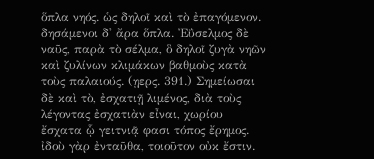ὅπλα νηός. ὡς δηλοῖ καὶ τὸ ἐπαγόμενον. δησάμενοι δ' ἄρα ὅπλα. Ἐΰσελμος δὲ ναῦς, παρὰ τὸ σέλμα, ὃ δηλοῖ ζυγὰ νηῶν καὶ ζυλίνων κλιμάκων βαθμοὺς κατὰ τοὺς παλαιούς. (ῃερς. 391.) Σημείωσαι δὲ καὶ τὸ, ἐσχατιῇ λιμένος, διὰ τοὺς λέγοντας ἐσχατιὰν εἶναι, χωρίου ἔσχατα ᾧ γειτνιᾷ φασι τόπος ἔρημος. ἰδοὺ γὰρ ἐνταῦθα, τοιοῦτον οὐκ ἔστιν.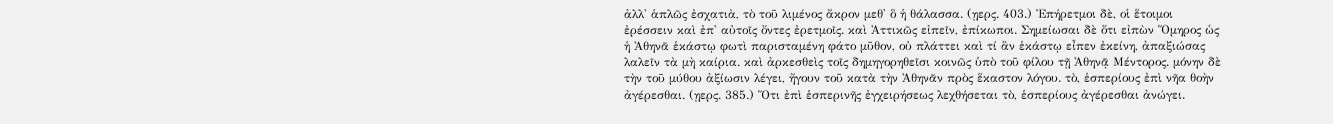ἀλλ' ἁπλῶς ἐσχατιὰ, τὸ τοῦ λιμένος ἄκρον μεθ' ὃ ἡ θάλασσα. (ῃερς. 403.) Ἐπήρετμοι δὲ, οἱ ἕτοιμοι ἐρέσσειν καὶ ἐπ' αὐτοῖς ὄντες ἐρετμοῖς. καὶ Ἀττικῶς εἰπεῖν, ἐπίκωποι. Σημείωσαι δὲ ὅτι εἰπὼν Ὅμηρος ὡς ἡ Ἀθηνᾶ ἑκάστῳ φωτὶ παρισταμένη φάτο μῦθον, οὐ πλάττει καὶ τί ἂν ἑκάστῳ εἶπεν ἐκείνη, ἀπαξιώσας λαλεῖν τὰ μὴ καίρια. καὶ ἀρκεσθεὶς τοῖς δημηγορηθεῖσι κοινῶς ὑπὸ τοῦ φίλου τῇ Ἀθηνᾷ Μέντορος. μόνην δὲ τὴν τοῦ μύθου ἀξίωσιν λέγει, ἤγουν τοῦ κατὰ τὴν Ἀθηνᾶν πρὸς ἕκαστον λόγου. τὸ, ἑσπερίους ἐπὶ νῆα θοὴν ἀγέρεσθαι. (ῃερς. 385.) Ὅτι ἐπὶ ἑσπερινῆς ἐγχειρήσεως λεχθήσεται τὸ, ἑσπερίους ἀγέρεσθαι ἀνώγει.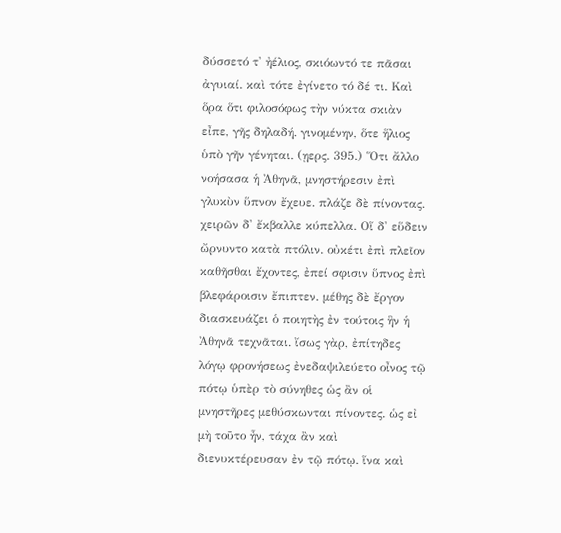δύσσετό τ' ἠέλιος, σκιόωντό τε πᾶσαι ἀγυιαί. καὶ τότε ἐγίνετο τό δέ τι. Καὶ ὅρα ὅτι φιλοσόφως τὴν νύκτα σκιὰν εἶπε, γῆς δηλαδή. γινομένην, ὅτε ἥλιος ὑπὸ γῆν γένηται. (ῃερς. 395.) Ὅτι ἄλλο νοήσασα ἡ Ἀθηνᾶ, μνηστήρεσιν ἐπὶ γλυκὺν ὕπνον ἔχευε. πλάζε δὲ πίνοντας. χειρῶν δ' ἔκβαλλε κύπελλα. Οἵ δ' εὕδειν ὤρνυντο κατὰ πτόλιν. οὐκέτι ἐπὶ πλεῖον καθῆσθαι ἔχοντες, ἐπεί σφισιν ὕπνος ἐπὶ βλεφάροισιν ἔπιπτεν. μέθης δὲ ἔργον διασκευάζει ὁ ποιητὴς ἐν τούτοις ἣν ἡ Ἀθηνᾶ τεχνᾶται. ἴσως γὰρ, ἐπίτηδες λόγῳ φρονήσεως ἐνεδαψιλεύετο οἶνος τῷ πότῳ ὑπὲρ τὸ σύνηθες ὡς ἂν οἱ μνηστῆρες μεθύσκωνται πίνοντες. ὡς εἰ μὴ τοῦτο ἦν, τάχα ἂν καὶ διενυκτέρευσαν ἐν τῷ πότῳ. ἵνα καὶ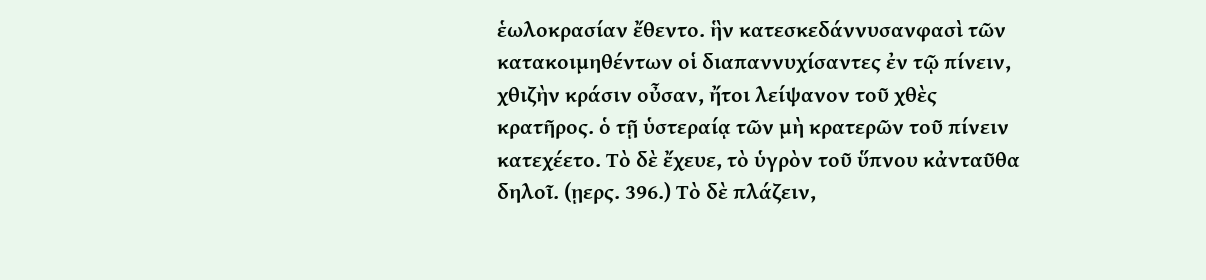ἑωλοκρασίαν ἔθεντο. ἣν κατεσκεδάννυσανφασὶ τῶν κατακοιμηθέντων οἱ διαπαννυχίσαντες ἐν τῷ πίνειν, χθιζὴν κράσιν οὖσαν, ἤτοι λείψανον τοῦ χθὲς κρατῆρος. ὁ τῇ ὑστεραίᾳ τῶν μὴ κρατερῶν τοῦ πίνειν κατεχέετο. Τὸ δὲ ἔχευε, τὸ ὑγρὸν τοῦ ὕπνου κἀνταῦθα δηλοῖ. (ῃερς. 396.) Τὸ δὲ πλάζειν,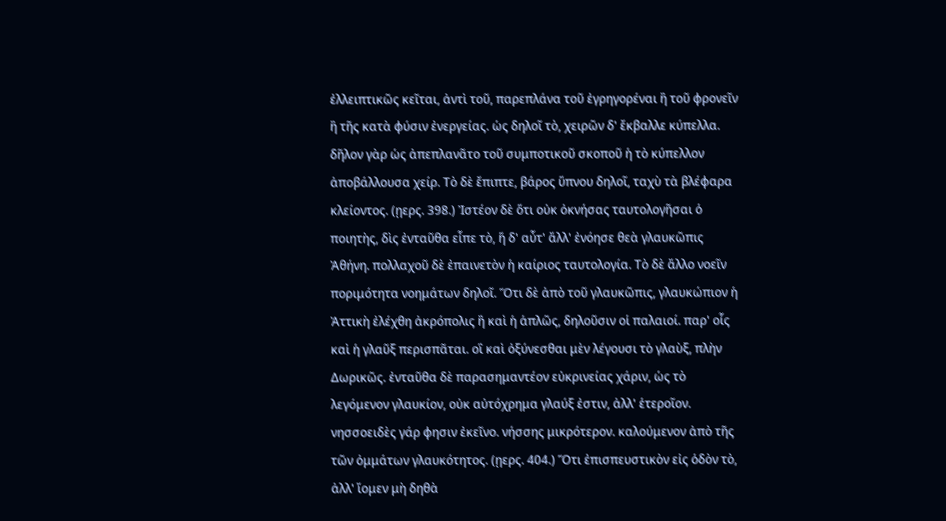ἐλλειπτικῶς κεῖται, ἀντὶ τοῦ, παρεπλάνα τοῦ ἐγρηγορέναι ἢ τοῦ φρονεῖν ἢ τῆς κατὰ φύσιν ἐνεργείας. ὡς δηλοῖ τὸ, χειρῶν δ' ἔκβαλλε κύπελλα. δῆλον γὰρ ὡς ἀπεπλανᾶτο τοῦ συμποτικοῦ σκοποῦ ἡ τὸ κύπελλον ἀποβάλλουσα χείρ. Τὸ δὲ ἔπιπτε, βάρος ὕπνου δηλοῖ, ταχὺ τὰ βλέφαρα κλείοντος. (ῃερς. 398.) Ἰστέον δὲ ὅτι οὐκ ὀκνήσας ταυτολογῆσαι ὁ ποιητὴς, δὶς ἐνταῦθα εἶπε τὸ, ἥ δ' αὖτ' ἄλλ' ἐνόησε θεὰ γλαυκῶπις Ἀθήνη. πολλαχοῦ δὲ ἐπαινετὸν ἡ καίριος ταυτολογία. Τὸ δὲ ἄλλο νοεῖν ποριμότητα νοημάτων δηλοῖ. Ὅτι δὲ ἀπὸ τοῦ γλαυκῶπις, γλαυκώπιον ἡ Ἀττικὴ ἐλέχθη ἀκρόπολις ἢ καὶ ἡ ἁπλῶς, δηλοῦσιν οἱ παλαιοί. παρ' οἷς καὶ ἡ γλαῦξ περισπᾶται. οἳ καὶ ὀξύνεσθαι μὲν λέγουσι τὸ γλαὺξ, πλὴν Δωρικῶς. ἐνταῦθα δὲ παρασημαντέον εὐκρινείας χάριν, ὡς τὸ λεγόμενον γλαυκίον, οὐκ αὐτόχρημα γλαύξ ἐστιν, ἀλλ' ἑτεροῖον. νησσοειδὲς γάρ φησιν ἐκεῖνο. νήσσης μικρότερον. καλούμενον ἀπὸ τῆς τῶν ὀμμάτων γλαυκότητος. (ῃερς. 404.) Ὅτι ἐπισπευστικὸν εἰς ὁδὸν τὸ, ἀλλ' ἴομεν μὴ δηθὰ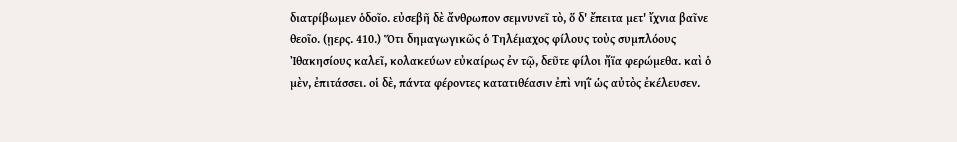διατρίβωμεν ὁδοῖο. εὐσεβῆ δὲ ἄνθρωπον σεμνυνεῖ τὸ, ὅ δ' ἔπειτα μετ' ἴχνια βαῖνε θεοῖο. (ῃερς. 410.) Ὅτι δημαγωγικῶς ὁ Τηλέμαχος φίλους τοὺς συμπλόους Ἰθακησίους καλεῖ, κολακεύων εὐκαίρως ἐν τῷ, δεῦτε φίλοι ἤϊα φερώμεθα. καὶ ὁ μὲν, ἐπιτάσσει. οἱ δὲ, πάντα φέροντες κατατιθέασιν ἐπὶ νηῒ ὡς αὐτὸς ἐκέλευσεν.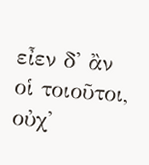εἶεν δ' ἂν οἱ τοιοῦτοι, οὐχ'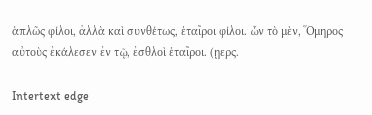ἁπλῶς φίλοι, ἀλλὰ καὶ συνθέτως, ἑταῖροι φίλοι. ὧν τὸ μὲν, Ὅμηρος αὐτοὺς ἐκάλεσεν ἐν τῷ, ἐσθλοὶ ἑταῖροι. (ῃερς.

Intertext edge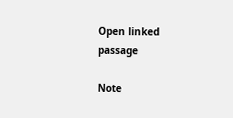Open linked passage

Note